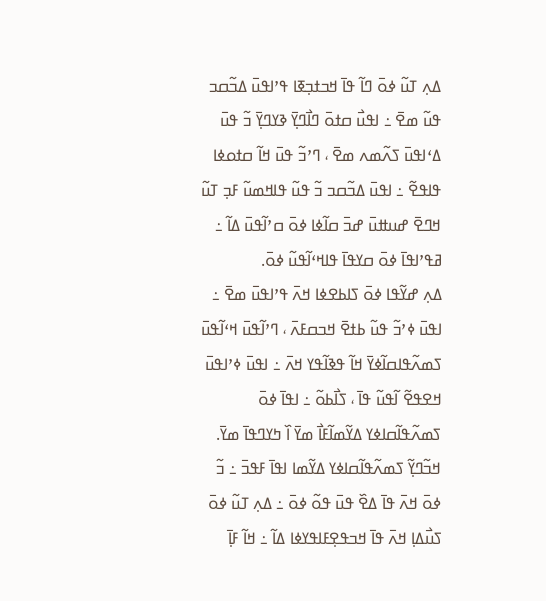ߡߍ߲ ߠߎ߬ ߦߋ߫ ߣߊ߬ ߟߊ߫ ߞߏߙߏ߲ߧߊ ߟߴߊߟߎ߫ ߡߏ߬ߛߏ ߟߎ߬ ߘߐ߫ ߸ ߊߟߎ߯ ߛߙߋ߫ ߣߊ߯ߣߌ߲߫ ߢߌߣߌ߲߫ ߏ߬ ߟߎ߫ ߡߵߊߟߎ߫ ߖߍ߬ߘߍ ߘߐ߫ ، ߣߴߏ߬ ߟߎ߫ ߞߊ߬ ߛߙߋߦߊ ߟߊߟߐ߬ ߸ ߊߟߎ߫ ߡߏ߬ߛߏ ߏ߬ ߟߎ߬ ߟߊߞߘߎ߬ ߓߏ߲ ߠߎ߬ ߞߣߐ߫ ߝߎߚߎ߫ ߝߏ߫ ߛߊ߬ߦߊ ߦߋ߫ ߛߴߊ߬ߟߎ߫ ߡߊ߬ ߸ ߥߟߴߊߟߊ߫ ߦߋ߫ ߛߌߟߊ߫ ߟߊߞߵߊ߬ߟߎ߬ ߦߋ߫.
ߡߍ߲ ߝߌ߬ߟߊ ߦߋ߫ ߖߊߕߐߦߊ ߞߍ߫ ߟߴߊߟߎ߫ ߘߐ߫ ߸ ߊߟߎ߫ ߦߴߏ߬ ߟߎ߬ ߕߙߐ߫ ߞߏߛߓߍ߫ ، ߣߴߊ߬ߟߎ߫ ߞߵߊ߬ߟߎ߫ ߖߘߍ߬ߟߊߛߊ߬ߦߌ߫ ߞߊ߬ ߟߢߊ߬ߟߌ ߞߍ߫ ߸ ߊߟߎ߫ ߦߴߊߟߎ߫ ߞߐߟߐ߬ ߊ߬ߟߎ߬ ߟߊ߫ ، ߖߊ߯ߕߋ߬ ߸ ߊߟߊ߫ ߦߋ߫ ߖߘߍ߬ߟߊ߬ߛߊߦߌ ߡߌ߬ߘߊ߬ߓߊ߯ ߘߌ߫ ߊ߰ ߤߌߣߟߊ߫ ߘߌ߫.
ߞߏ߬ߣߌ߲߬ ߖߘߍ߬ߟߊ߬ߛߊߦߌ ߡߌ߬ߘߊ ߊߟߊ߫ ߓߟߏ߫ ߸ ߏ߬ ߦߋ߫ ߞߍ߫ ߟߊ߫ ߡߐ߰ ߟߎ߫ ߟߋ߬ ߦߋ߫ ߸ ߡߍ߲ ߠߎ߬ ߦߋ߫ ߖߎ߯ߡߊ߲ ߞߍ߫ ߟߊ߫ ߞߏߟߐ߲ߓߊߟߌߦߊ ߡߊ߬ ߸ ߞߊ߬ ߓߊ߲߫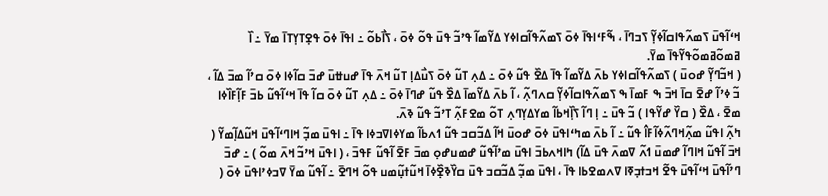ߞߵߊ߬ߟߎ߫ ߖߘߍ߬ߟߊߛߊ߬ߦߌ߲߬ ߖߏߣߊ߫ ، ߒ߬ߓߵߊߟߊ߫ ߦߋ߫ ߖߘߍ߬ߟߊ߬ߛߊߦߌ ߡߌ߬ߘߊ߬ ߟߴߏ߬ ߟߎ߫ ߟߋ߬ ߦߋ߫ ، ߖߊ߯ߕߋ߬ ߸ ߊߟߊ߫ ߦߋ߫ ߟߐ߲ߠߌ߲ߠߊ߫ ߘߌ߫ ߸ ߊ߰ ߥߘߋ߬ߥߘߋ߬ߟߌ߬ߟߊ߫ ߘߌ߫.
( ߞߏ߬ߣߌ߲߬ ߝߋߎ߫ ) ߖߘߍ߬ߟߊ߬ߛߊߦߌ ߕߍ߫ ߡߌ߬ߘߊ߬ ߟߊ߫ ߡߐ߰ ߟߎ߬ ߦߋ߫ ߸ ߡߍ߲ ߠߎ߬ ߦߋ߫ ߖߎ߯ߡߊ߲ ߠߎ߬ ߞߍ߫ ߟߊ߫ ߝߎߚߎ߫ ߝߏ߫ ߛߊ߬ߦߊ ߦߋ߫ ߛߴߊ߬ ߘߏ߫ ߡߊ߬ ، ߏ߬ ߦߴߊ߬ ߝߐ߫ ߛߊ߫ ߞߏ߫ ߒ ߓߘߊ߫ ߒ ߖߘߍ߬ߟߊߛߊ߬ߦߌ߲߬ ߛߍߣߍ߲߬ ، ߊ߬ ߕߍ߫ ߡߌ߬ߘߊ߫ ߡߐ߰ ߟߎ߬ ߝߣߊ߫ ߦߋ߫ ߸ ߡߍ߲ ߠߎ߬ ߦߋ߫ ߛߊ߬ ߟߊ߫ ߞߵߊ߬ߟߎ߬ ߕߏ߫ ߓߊ߲߬ߓߊ߰ߦߊ ߘߐ߫ ، ߡߐ߰ ( ߛߌ߰ ߝߌ߬ߟߊ ) ߏ߬ ߟߎ߫ ߸ ߊ߲ ߣߊ߬ ߖߊ߲߰ߞߕߊ߬ ߘߌߡߌ߲ߣߍ߲ ߠߋ߬ ߘߐߓߍ߲߬ ߠߴߏ߬ ߟߎ߬ ߢߍ߫.
ߤߍ߲߬ ߊߟߎ߬ ߘߍ߲߬ߞߣߍ߬ߦߊ߬ߓߊ߮ ߟߎ߬ ߸ ߊ߬ ߕߍ߫ ߘߤߵߊߟߎ߫ ߦߋ߫ ߝߋߎ߫ ߞߊ߬ ߡߏ߬ߛߏ ߟߎ߬ ߗߍߕߊ߬ ߘߌߦߊߜߏߦߊ ߟߊ߫ ߸ ߊߟߎ߫ ߘߏ߲߬ ߞߊߣߵߊ߬ߟߎ߫ ߞߎ߬ߡߊ߲߬ߘߌ߬ ( ߞߏ߫ ߊ߬ߟߎ߬ ߞߊߣߊ߬ ߝߘߎ߫ ߗߍ߬ ߜߘߍ߫ ߟߎ߫ ߡߊ߬) ߤߊߞߍߕߏ߫ ߊߟߎ߫ ߘߴߊ߬ߟߎ߬ ߝߘߎߝߋ߲ ߘߏ߫ ߓߐ߫ ߊ߬ߟߎ߬ ߓߟߏ߫ ، ( ߊߟߎ߫ ߞߴߏ߬ ߞߍ߫ ߘߋ߬ ) ߸ ߝߏ߫ ߣߴߊ߬ߟߎ߫ ߞߵߊ߬ߟߎ߫ ߟߐ߬ ߞߏߙߏ߲ߧߊ ߜߍߘߐߕߊ ߟߊ߫ ، ߊߟߎ߫ ߘߏ߲߬ ߡߏ߬ߛߏ ߟߎ߫ ߛߌ߰ߢߐ߲߰ߦߊ߫ ߞߎ߬ߙߎ߲߬ߘߎ ߟߋ߬ ߞߣߐ߫ ߸ ߊ߬ߟߎ߬ ߘߌ߫ ߜߏߦߴߊߟߎ߫ ߦߋ߫ (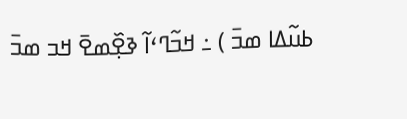ߕߎ߬ߡߊ ߘߏ߫ ) ߸ ߞߏ߬ߣߵߊ߬ ߢߐ߲߰ߘߐ߫ ߞߏ ߘߏ߫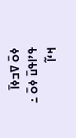ߦߋ߫ ߜߏߦߊ߫ ߟߴߊߟߎ߫ ߦߋ߫ ߸ ߞߵߊ߬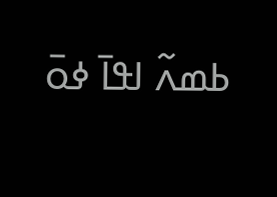ߕߘߍ߬ ߊߟߊ߫ ߦߋ߫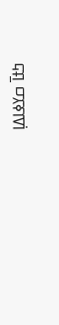ߤߙߊ߫ ߛߌߦߊߡߊ߲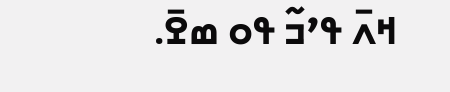ߞߍ߫ ߟߴߏ߬ ߟߋ ߘߐ߫.